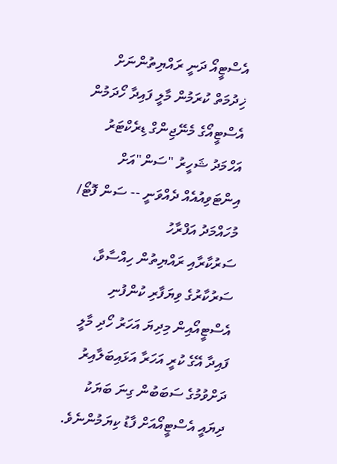އެސްޓީއޯ ދަނީ ރައްޔިތުންނަށް ޚިދުމަތް ކުރަމުން މާލީ ފައިދާ ހޯދަމުން
އެސްޓީއޯގެ މެނޭޖިންގް ޑިރެކްޓަރު އަހްމަދު ޝަހީރު "ސަން"އަށް އިންޓަވިއުއެއް ދެއްވަނީ -- ސަން ފޮޓޯ/ މުހައްމަދު އަފްރާހު
ސަރުކާރާއި ރައްޔިތުން ހިއްސާވާ، ސަރުކާރުގެ ވިޔަފާރި ކުންފުނި އެސްޓީއޯއިން މިދިޔަ އަހަރު ހޯދި މާލީ ފައިދާ އޭގެ ކުރީ އަހަރާ އަޅައިބަލާއިރު ދަށްވުމުގެ ސަބަބުން ގިނަ ބަޔަކު ދިޔައީ އެސްޓީއޯއަށް ފާޑު ކިޔަމުންނެވެ.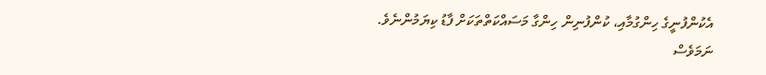އެކުންފުނީގެ ހިންގުމާއި، ކުންފުނިން ހިންގާ މަސައްކަތްތަކަށް ފާޑު ކިޔަމުންނެވެ.
ނަމަވެސް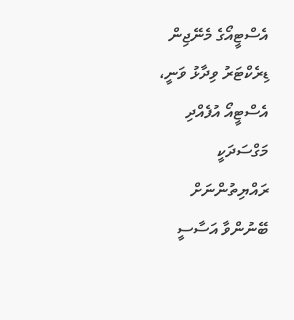އެސްޓީއޯގެ މެނޭޖިން ޑިރެކްޓަރު ވިދާޅު ވަނީ، އެސްޓީއޯ އުފެއްދި މަގްސަދަކީ ރައްޔިތުންނަށް ބޭނުންވާ އަސާސީ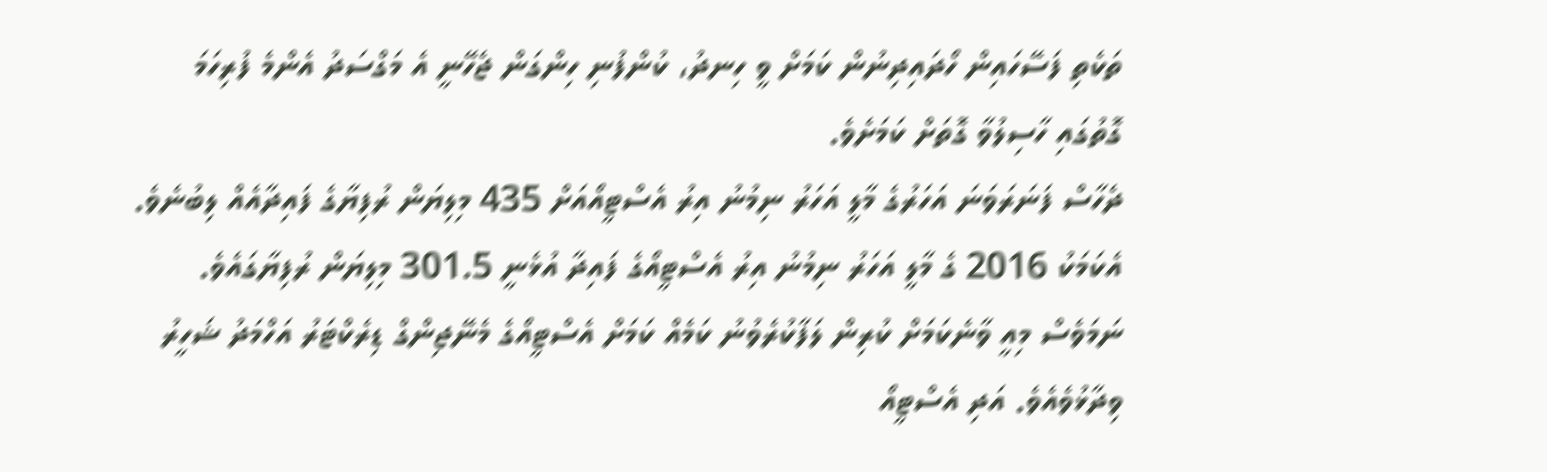ތަކެތި ފަސޭހައިން ހޯދައިދިނުން ކަމަށް ވީ ހިނދު، ކުންފުނި ހިންގަން ޖެހޭނީ އެ މަގްސަދު އެންމެ ފުރިހަމަ ގޮތުގައި ހާސިލުވާ ގޮތަށް ކަމަށެވެ.
ދެހާސް ފަނަރަވަނަ އަހަރުގެ މާލީ އަހަރު ނިމުނު އިރު އެސްޓީއޯއަށް 435 މިލިޔަން ރުފިޔާގެ ފައިދާއެއް ލިބުނެވެ. އެކަމަކު 2016 ގެ މާލީ އަހަރު ނިމުނު އިރު އެސްޓީއޯގެ ފައިދާ އުޅެނީ 301.5 މިލިޔަން ރުފިޔާގައެވެ.
ނަމަވެސް މިއީ ވާނެކަމަށް ކުރިން ލަފާކުރެވުނު ކަމެއް ކަމަށް އެސްޓީއޯގެ މެނޭޖިންގް ޑިރެކްޓަރު އަހްމަދު ޝަހީރު ވިދާޅުވެއެވެ. އަދި އެސްޓީއޯ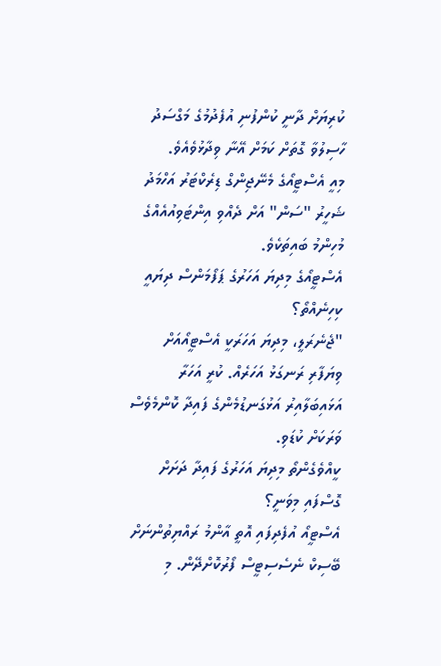ކުރިޔަށް ދާނީ ކުންފުނި އުފެދުމުގެ މަގްސަދު ހާސިލުވާ ގޮތަށް ކަމަށް އޭނާ ވިދާޅުވެއެވެ.
މިއީ އެސްޓީއޯގެ މެނޭޖިންގް ޑިރެކްޓަރު އަހްމަދު ޝަހީރު "ސަން" އަށް ދެއްވި އިންޓަވިއުއެއްގެ މުހިންމު ބައިތަކެވެ.
އެސްޓީއޯގެ މިދިޔަ އަހަރުގެ ޕަފޯމަންސް ދިޔައީ ކިހިނެއްތޯ؟
"ޖެނެރަލީ، މިދިޔަ އަހަރަކީ އެސްޓީއޯއަށް ވިޔަފާރި ރަނގަޅު އަހަރެއް. ކުރީ އަހަރާ އަޅައިބަލާއިރު އަޅުގަނޑުމެންގެ ފައިދާ ކޮންމެވެސް ވަރަކަށް ކުޑަވި.
ކީއްވެގެންތޯ މިދިޔަ އަހަރުގެ ފައިދާ ދަށަށް ގޮސްފައި މިވަނީ؟
އެސްޓީއޯ އުފެދިފައި އޮތީ އާންމު ރައްޔިތުންނަށް ބޭސިކް ނެސެސިޓީސް ފޯރުކޮށްދޭން. މި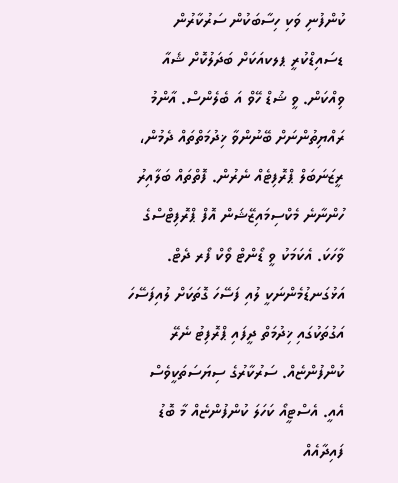ކުންފުނި ވަކި ހިސާބަކުން ސަރުކާރުން ޑސައިޑްކުރީ ޕލކއަކަށް ބަދަލުކޮށް ޝެއާ ވިއްކަން. ވީ ޝުޑް ހޭވް އަ ބެލެންސް. އާންމު ރައްޔިތުންނަށް ބޭނުންވާ ޚިދުމަތްތައް ދެމުން، ރީޒަނަބަލް ޕްރޮފިޓެއް ނެރުން. ފޮތްތައް ބަލާއިރު ހުންނާނެ މެކްސިމައިޒޭޝަން އޮފް ޕްރޮފިޓްސްގެ ވާހަކަ. އެކަމަކު ވީ ޑޯންޓް ވޯކް ފޯރ ދެޓް. އަޅުގަނޑުމެންނަކީ ލުއި ފަސޭހަ ގޮތަކަށް ލުއިފަސޭހަ އަގުތަކުގައި ޚިދުމަތް ދީފައި ޕްރޮފިޓު ނެރޭ ކުންފުންޏެއް. ސަރުކާރުގެ ސިޔަސަތަކީވެސް އެއީ. އެސްޓީއޯ ކަހަލަ ކުންފުންޏެއް މާ ބޮޑު ފައިދާއެއް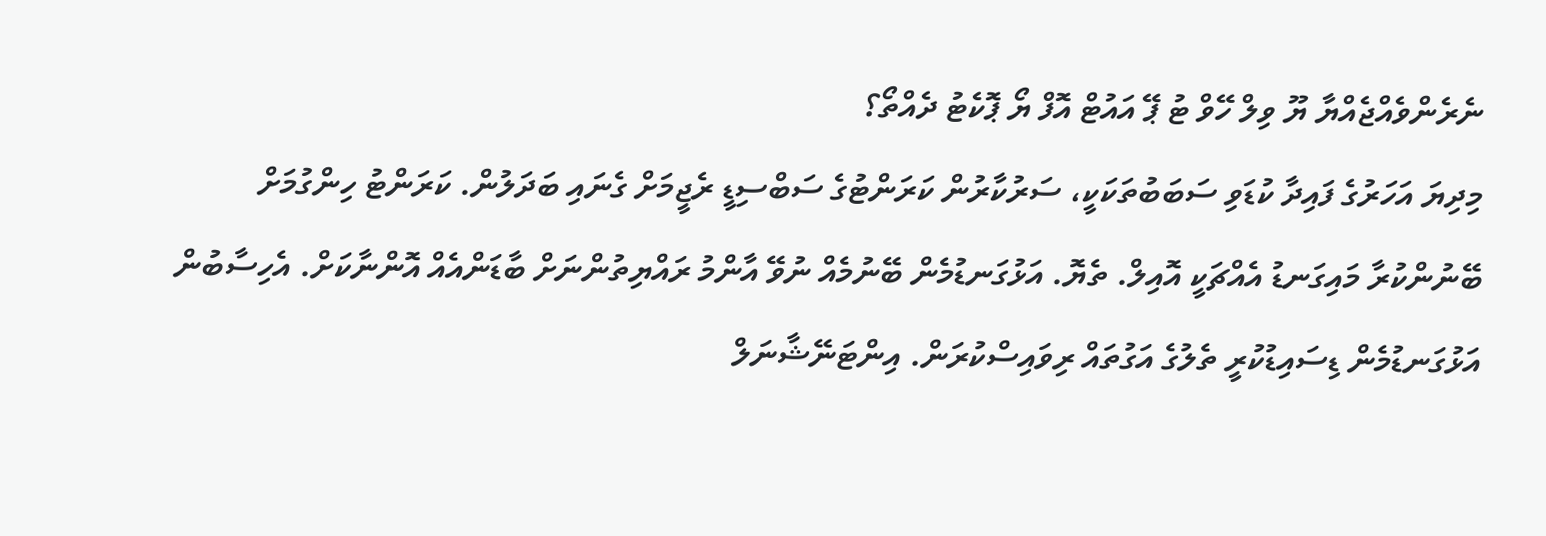ނެރެންވެއްޖެއްޔާ ޔޫ ވިލް ހޭވް ޓު ޕޭ އައުޓް އޮފް ޔޯ ޕޮކެޓު ދެއްތޯ؟
މިދިޔަ އަހަރުގެ ފައިދާ ކުޑަވި ސަބަބުތަކަކީ، ސަރުކާރުން ކަރަންޓުގެ ސަބްސިޑީ ރެޖީމަށް ގެނައި ބަދަލުން. ކަރަންޓު ހިންގުމަށް ބޭނުންކުރާ މައިގަނޑު އެއްޗަކީ އޮއިލް. ތެޔޮ. އަޅުގަނޑުމެން ބޭނުމެއް ނުވޭ އާންމު ރައްޔިތުންނަށް ބާޑަންއެއް އޮންނާކަށް. އެހިސާބުން އަޅުގަނޑުމެން ޑިސައިޑުކުރީ ތެލުގެ އަގުތައް ރިވައިސްކުރަން. އިންޓަނޭޝާނަލް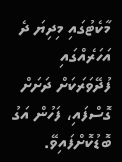މާކެޓުގައި މިދިޔަ ދެ އަހަރެއްގައި ފުދޭވަރަކަށް ދަށަށް ގޮސްފައި، ފަހުން އަގު ބޮޑުކޮށްފައިވޭ.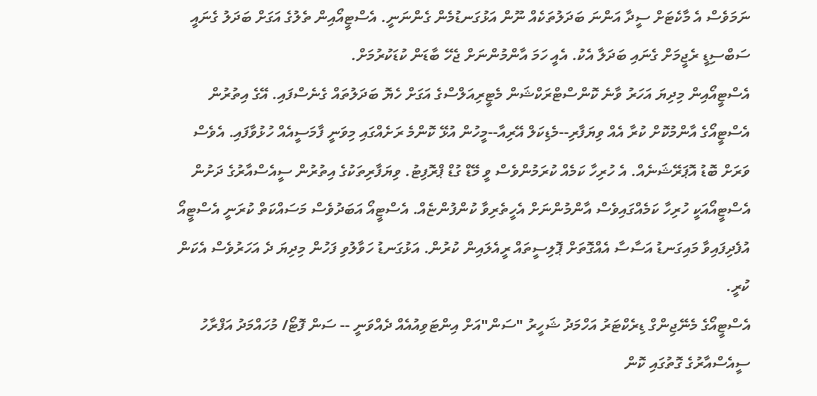ނަމަވެސް އެ މާކެޓަށް ސީދާ އަންނަ ބަދަލުތަކެއް ނޫން އަޅުގަނޑުމެން ގެންނަނީ. އެސްޓީއޯއިން ތެލުގެ އަގަށް ބަދަލު ގެނައީ ސަބްސިޑީ ރެޖީމަށް ގެނައި ބަދަލާ އެކު. އެއީ ހަމަ އާންމުންނަށް ޖެހޭ ބާޑަން ކުޑަކުރުމަށް.
އެސްޓީއޯއިން މިދިޔަ އަހަރު ވާނެ ކޮންސްޓްރަކްޝަން މެޓީރިއަލްސްގެ އަގަށް ހެޔޮ ބަދަލުތައް ގެނެސްފައި. އޭގެ އިތުރުން އެސްޓީއޯގެ އާންމުކޮށް ކުރާ އެއް ވިޔަފާރި--މެޑިކަލް އޭރިއާ--މީހުން އުޅޭ ކޮންމެ ރަށެއްގައި މިވަނީ ފާމަސީއެއް ހުޅުވާފައި. އެވެސް ވަރަށް ބޮޑު އޮޕަރޭޝަނެއް. އެ ހުރިހާ ކަމެއް ކުރަމުންވެސް ވީ މޭޑް ގުޑް ޕްރޮފިޓު. ވިޔަފާރިތަކުގެ އިތުރުން ސީއެސްއާރުގެ ދަށުން އެސްޓީއޯއަކީ ހުރިހާ ކަމެއްގައިވެސް އާންމުންނަށް އެހީތެރިވާ ކުންފުންޏެއް. އެސްޓީއޯ އަބަދުވެސް މަސައްކަތް ކުރަނީ އެސްޓީއޯ އުފެދިފައިވާ މައިގަނޑު އަސާސާ އެއްގޮތަށް ޕޮލިސީތައް ރީއެލައިން ކުރުން. އަޅުގަނޑު ހަވާލުވި ފަހުން މިދިޔަ ދެ އަހަރުވެސް އެކަން ކުރީ.
އެސްޓީއޯގެ މެނޭޖިންގް ޑިރެކްޓަރު އަހްމަދު ޝަހީރު "ސަން"އަށް އިންޓަވިއުއެއް ދެއްވަނީ -- ސަން ފޮޓޯ/ މުހައްމަދު އަފްރާހު
ސީއެސްއާރުގެ ގޮތުގައި ކޮން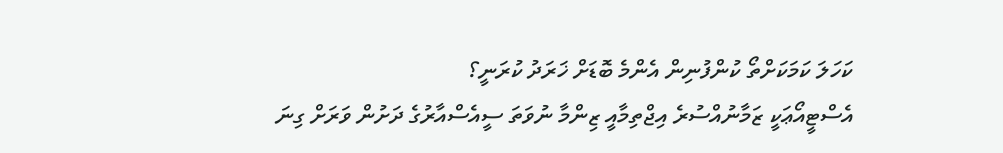ކަހަލަ ކަމަކަށްތޯ ކުންފުނިން އެންމެ ބޮޑަށް ޚަރަދު ކުރަނީ؟
އެސްޓީއޯޢަކީ ޒަމާނުއްސުރެ އިޖްތިމާއީ ޒިންމާ ނުވަތަ ސީއެސްއާރުގެ ދަށުން ވަރަށް ގިނަ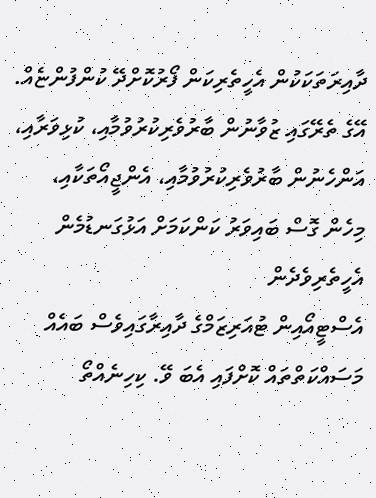ދާއިރަތަކަކުން އެހީތެރިކަން ފޯރުކޮށްދޭ ކުންފުންޏެއް. އޭގެ ތެރޭގައި ޒުވާނުން ބާރުވެރިކުރުވުމާއި، ކުޅިވަރާއި، އަންހެނުން ބާރުވެރިކުރުވުމާއި، އެންޖީއޯތަކާއި، މިހެން ގޮސް ބައިވަރު ކަންކަމަށް އަޅުގަނޑުމެން އެހީތެރިވެދެން
އެސްޓީއޯއިން ޓުއަރިޒަމްގެ ދާއިރާގައިވެސް ބައެއް މަސައްކަތްތައް ކޮށްފައި އެބަ ވޭ. ކިހިނެއްތޯ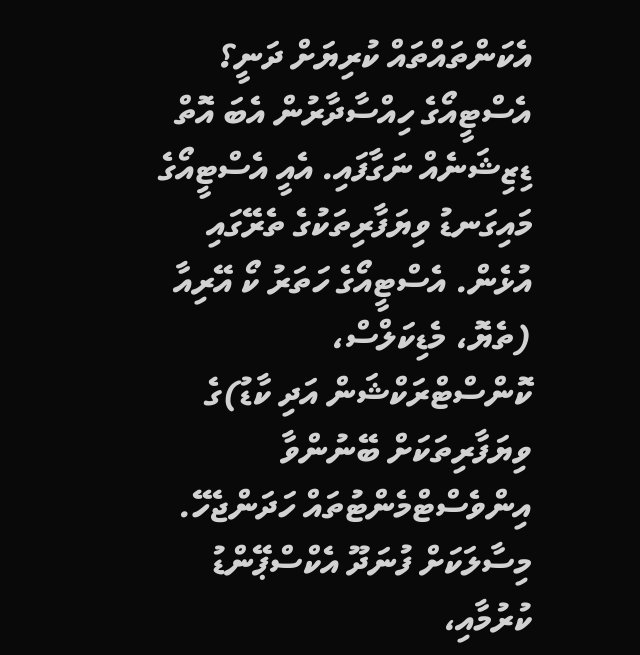އެކަންތައްތައް ކުރިޔަށް ދަނީ؟
އެސްޓީއޯގެ ހިއްސާދާރުން އެބަ އޮތް ޑިޒިޝަނެއް ނަގާފައި. އެއީ އެސްޓީއޯގެ މައިގަނޑު ވިޔަފާރިތަކުގެ ތެރޭގައި އުޅެން. އެސްޓީއޯގެ ހަތަރު ކޯ އޭރިއާ (ތެޔޮ، މެޑިކަލްސް، ކޮންސްޓްރަކްޝަން އަދި ކާޑު)ގެ ވިޔަފާރިތަކަށް ބޭނުންވާ އިންވެސްޓްމެންޓުތައް ހަދަންޖެހޭ. މިސާލަކަށް ފުނަދޫ އެކްސްޕޭންޑު ކުރުމާއި،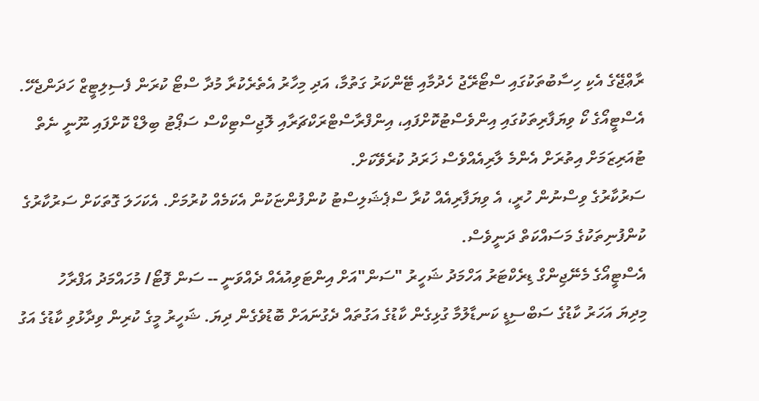ރާޢްޖޭގެ އެކި ހިސާބުތަކުގައި ސްޓޯރޭޖު ހެދުމާއި ޓޭންކަރު ގަތުމާ، އަދި މިހާރު އެތެރެކުރާ މުދާ ސްޓޯ ކުރަން ފެސިލިޓީޒް ހަދަންޖެހޭ. އެސްޓީއޯގެ ކޯ ވިޔަފާރިތަކުގައި އިންވެސްޓުކޮށްފައި، އިންފްރާސްޓްރަކްޗަރާއި ލޮޖިސްޓިކްސް ސަޕޯޓު ބިލްޑް ކޮށްފައި ނޫނީ ނެތް ޓުއަރިޒަމަށް އިތުރަށް އެންމެ ލާރިއެއްވެސް ޚަރަދު ކުރެވޭކަށް.
ސަރުކާރުގެ ވިސްނުން ހުރީ، އެ ވިޔަފާރިއެއް ކުރާ ސްޕެޝަލިސްޓު ކުންފުންޏަކުން އެކަމެއް ކުރުމަށް. އެކަހަލަ ގޮތަކަށް ސަރުކާރުގެ ކުންފުނިތަކުގެ މަސައްކަތް ދަނީވެސް.
އެސްޓީއޯގެ މެނޭޖިންގް ޑިރެކްޓަރު އަހްމަދު ޝަހީރު "ސަން"އަށް އިންޓަވިއުއެއް ދެއްވަނީ -- ސަން ފޮޓޯ/ މުހައްމަދު އަފްރާހު
މިދިޔަ އަހަރު ކާޑުގެ ސަބްސިޑީ ކަނޑާލުމާ ގުޅިގެން ކާޑުގެ އަގުތައް ދެގުނައަށް ބޮޑުވެގެން ދިޔަ. ޝަހީރު މީގެ ކުރިން ވިދާޅުވި ކާޑުގެ އަގު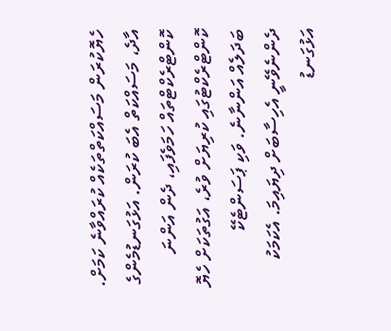ހެޔޮކުރަން މަސައްކަތްތަކެއް ކުރައްވާނެ ކަމަށް.
އާދެ، މަސައްކަތް އެބަ ކުރަން. އަޅުގަނޑުމެންގެ ކޮންޓްރެކްޓްތައް ހަމަވެފައި، ދެން އަންނަ ކޮންޓްރެކްޓުގައި ކުރިޔަށް ވުރެ، އަގުތަކަށް ހެޔޮ ބަދަލެއް އަންނާނެ. ވަކި ޕަސަންޓެކޭ ދެންނެވޭނީ އެހިސާބަށް ދިޔައިމަ. އެކަމަކު އަޅުގަނޑު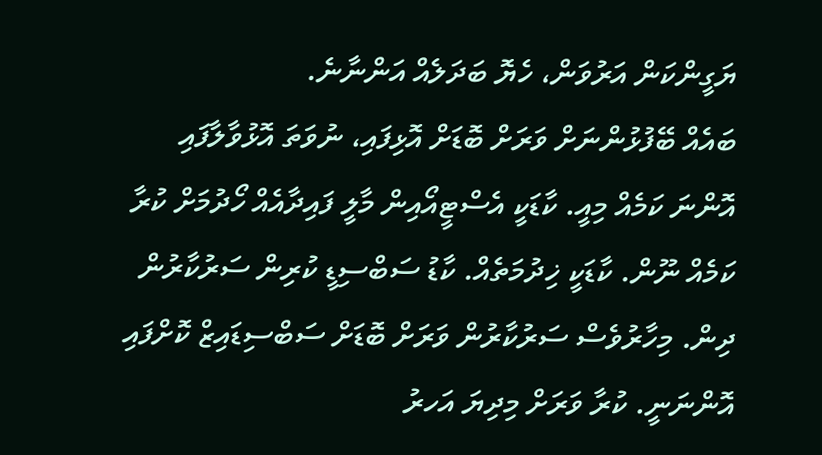ޔަގީންކަން އަރުވަން، ހެޔޮ ބަދަލެއް އަންނާނެ.
ބައެއް ބޭފުޅުންނަށް ވަރަށް ބޮޑަށް އޮޅިފައި، ނުވަތަ އޮޅުވާލާފައި އޮންނަ ކަމެއް މިއީ. ކާޑަކީ އެސްޓީއޯއިން މާލީ ފައިދާއެއް ހޯދުމަށް ކުރާ ކަމެއް ނޫން. ކާޑަކީ ޚިދުމަތެއް. ކާޑު ސަބްސިޑީ ކުރިން ސަރުކާރުން ދިން. މިހާރުވެސް ސަރުކާރުން ވަރަށް ބޮޑަށް ސަބްސިޑައިޒް ކޮށްފައި އޮންނަނީ. ކުރާ ވަރަށް މިދިޔަ އަހރު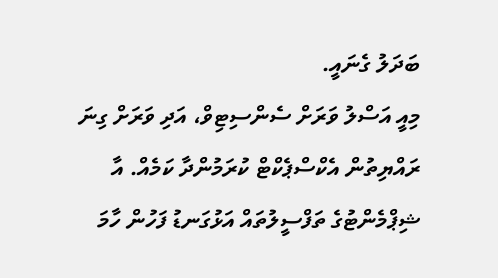ބަދަލު ގެނައީ.
މިއީ އަސްލު ވަރަށް ސެންސިޓިވް، އަދި ވަރަށް ގިނަ ރައްޔިތުން އެކްސްޕެކްޓް ކުރަމުންދާ ކަމެއް. އާ ޝިޕްމެންޓުގެ ތަފްސީލުތައް އަޅުގަނޑު ފަހުން ހާމަ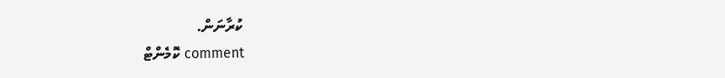ކުރާނަން.
comment ކޮމެންޓް